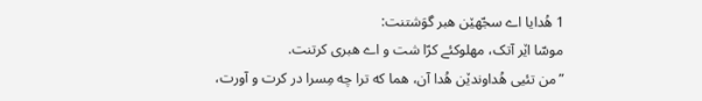1 هُدایا اے سجّهێن هبر گوَشتنت:
موسّا اێر آتک، مهلوکئے کرّا شت و اے هبری کرتنت.
”من تئیی هُداوندێن هُدا آن، هما که ترا چه مِسرا در کرت و آورت،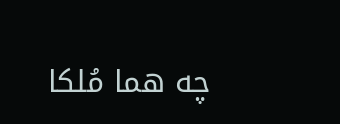چه هما مُلکا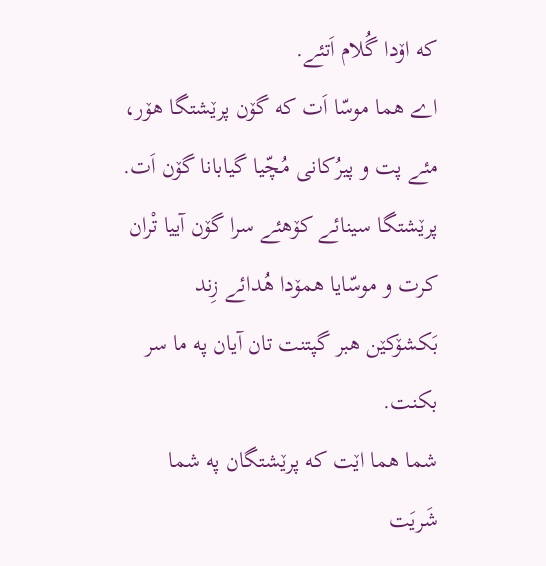که اۆدا گُلام اَتئے.
اے هما موسّا اَت که گۆن پرێشتگا هۆر، مئے پت و پیرُکانی مُچّیا گیابانا گۆن اَت. پرێشتگا سینائے کۆهئے سرا گۆن آییا تْران کرت و موسّایا همۆدا هُدائے زِند بَکشۆکێن هبر گپتنت تان آیان په ما سر بکنت.
شما هما اێت که پرێشتگان په شما شَریَت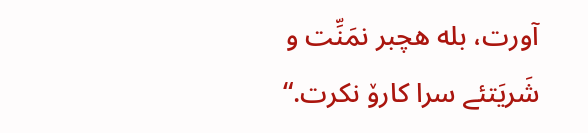آورت، بله هچبر نمَنِّت و شَریَتئے سرا کارۆ نکرت.“